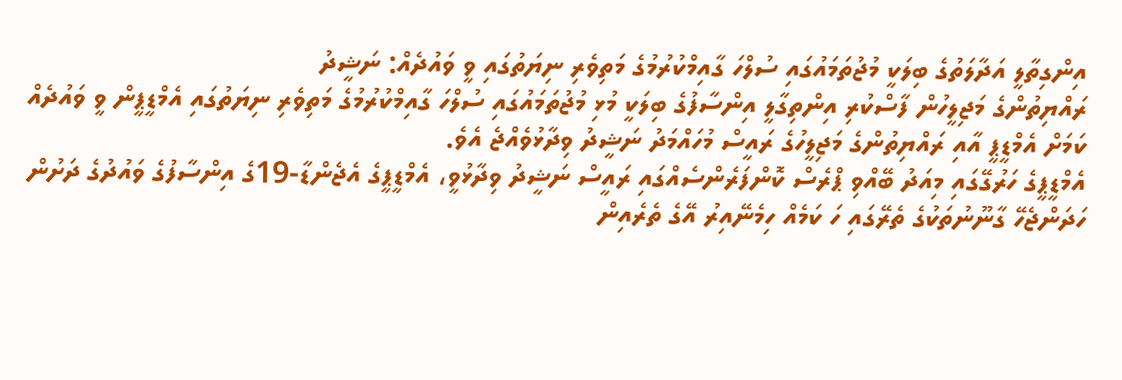އިންގިތާލީ އަދާލަތުގެ ބިލަކީ މުޖުތަމައުގައި ސުލްހަ ގާއިމްކުރުމުގެ މަތިވެރި ނިޔަތުގައި ވީ ވައުދެއް: ނަޝީދު
ރައްޔިތުންގެ މަޖިލީހުން ފާސްކުރި އިންތިގާލީ އިންސާފުގެ ބިލަކީ މުޅި މުޖުތަމައުގައި ސުލްހަ ގާއިމްކުރުމުގެ މަތިވެރި ނިޔަތުގައި އެމްޑީޕީން ވީ ވައުދެއް ކަމަށް އެމްޑީޕީ އާއި ރައްޔިތުންގެ މަޖިލީހުގެ ރައީސް މުހައްމަދު ނަޝީދު ވިދާޅުވެއްޖެ އެވެ.
އެމްޑީޕީގެ ހަރުގޭގައި މިއަދު ބޭއްވި ޕްރެސް ކޮންފަރެންސެއްގައި ރައީސް ނަޝީދު ވިދާޅުވީ، އެމްޑީޕީގެ އެޖެންޑާ-19ގެ އިންސާފުގެ ވައުދުގެ ދަށުން ހަދަންޖެހޭ ގާނޫނުތަކުގެ ތެރޭގައި ހަ ކަމެއް ހިމެނޭއިރު އޭގެ ތެރެއިން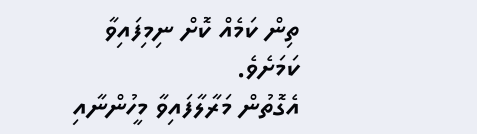ތިން ކަމެއް ކޮށް ނިމިފައިވާ ކަމަށެވެ.
އެގޮތުން މަރާލާފައިވާ މީހުންނާއި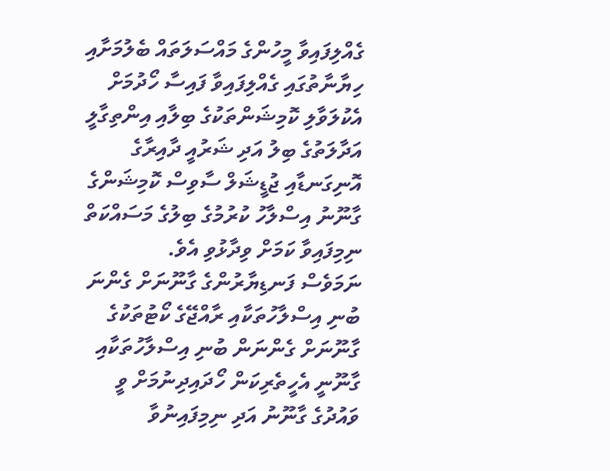ގެއްލިފައިވާ މީހުންގެ މައްސަލަތައް ބެލުމަށާއި ހިޔާނާތުގައި ގެއްލިފައިވާ ފައިސާ ހޯދުމަށް އެކުލަވާލި ކޮމިޝަންތަކުގެ ބިލާއި އިންތިގާލީ އަދާލަތުގެ ބިލު އަދި ޝަރުއީ ދާއިރާގެ އޮނިގަނޑާއި ޖުޑީޝަލް ސާވިސް ކޮމިޝަންގެ ގާނޫނު އިސްލާހު ކުރުމުގެ ބިލުގެ މަސައްކަތް ނިމިފައިވާ ކަމަށް ވިދާޅުވި އެވެ.
ނަމަވެސް ފަނޑިޔާރުންގެ ގާނޫނަށް ގެންނަ ބުނި އިސްލާހުތަކާއި ރާއްޖޭގެ ކޯޓުތަކުގެ ގާނޫނަށް ގެންނަން ބުނި އިސްލާހުތަކާއި ގާނޫނީ އެހީތެރިކަން ހޯދައިދިނުމަށް ވީ ވައުދުގެ ގާނޫނު އަދި ނިމިފައިނުވާ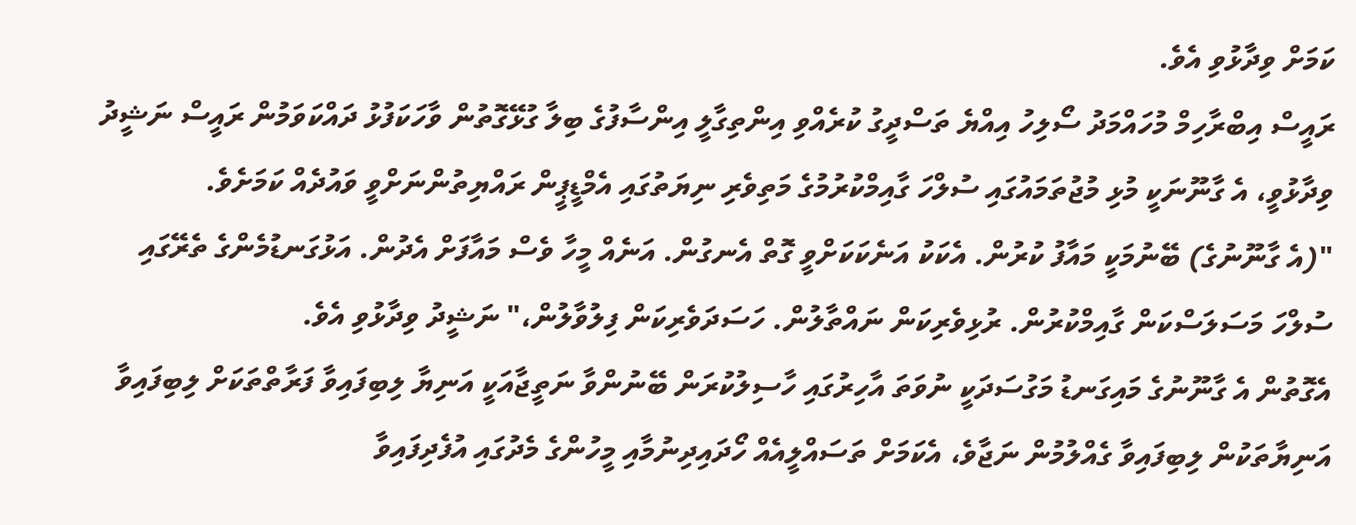ކަމަށް ވިދާޅުވި އެވެ.
ރައީސް އިބްރާހިމް މުހައްމަދު ސޯލިހު އިއްޔެ ތަސްދީގު ކުރެއްވި އިންތިގާލީ އިންސާފުގެ ބިލާ ގުޅޭގޮތުން ވާހަކަފުޅު ދައްކަވަމުން ރައީސް ނަޝީދު ވިދާޅުވީ، އެ ގާނޫނަކީ މުޅި މުޖުތަމައުގައި ސުލްހަ ގާއިމްކުރުމުގެ މަތިވެރި ނިޔަތުގައި އެމްޑީޕީން ރައްޔިތުންނަށްވީ ވައުދެއް ކަމަށެވެ.
"(އެ ގާނޫނުގެ) ބޭނުމަކީ މައާފު ކުރުން. އެކަކު އަނެކަކަށްވީ ގޮތް އެނގުން. އަނެއް މީހާ ވެސް މައާފަށް އެދުން. އަޅުގަނޑުމެންގެ ތެރޭގައި ސުލްހަ މަސަލަސްކަން ގާއިމްކުރުން. ރުޅިވެރިކަން ނައްތާލުން. ހަސަދަވެރިކަން ފިލުވާލުން،" ނަޝީދު ވިދާޅުވި އެވެ.
އެގޮތުން އެ ގާނޫނުގެ މައިގަނޑު މަގުސަދަކީ ނުވަތަ އާހިރުގައި ހާސިލުކުރަން ބޭނުންވާ ނަތީޖާއަކީ އަނިޔާ ލިބިފައިވާ ފަރާތްތަކަށް ލިބިފައިވާ އަނިޔާތަކުން ލިބިފައިވާ ގެއްލުމުން ނަޖާވެ، އެކަމަށް ތަސައްލީއެއް ހޯދައިދިނުމާއި މީހުންގެ މެދުގައި އުފެދިފައިވާ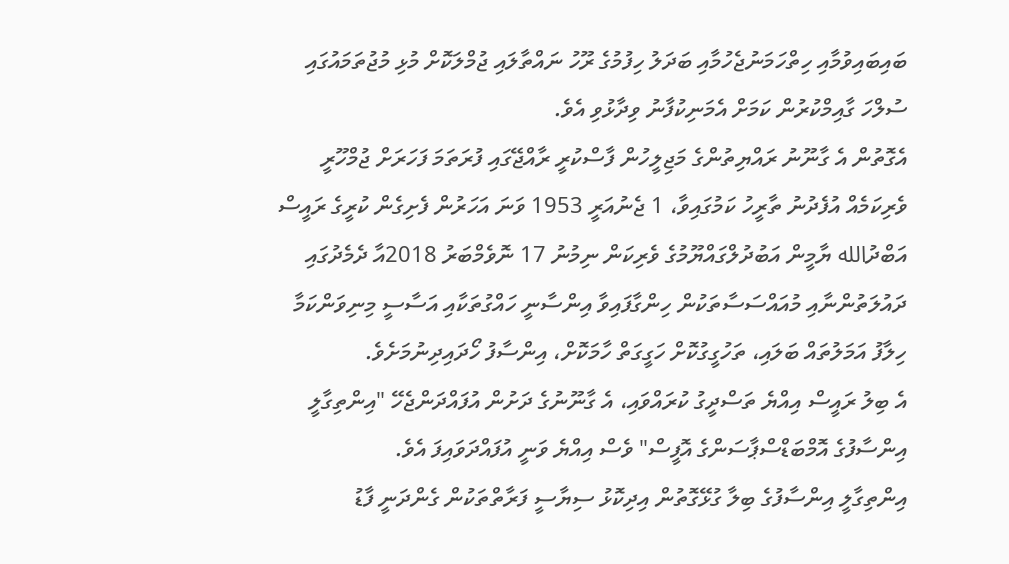ބައިބައިވުމާއި ހިތްހަމަނުޖެހުމާއި ބަދަލު ހިފުމުގެ ރޫހު ނައްތާލައި ޖުމްލަކޮށް މުޅި މުޖުތަމައުގައި ސުލްހަ ގާއިމްކުރުން ކަމަށް އެމަނިކުފާނު ވިދާޅުވި އެވެ.
އެގޮތުން އެ ގާނޫނު ރައްޔިތުންގެ މަޖިލީހުން ފާސްކުރީ ރާއްޖޭގައި ފުރަތަމަ ފަހަރަށް ޖުމްހޫރީ ވެރިކަމެއް އުފެދުނު ތާރީހު ކަމުގައިވާ، 1 ޖެނުއަރީ 1953 ވަނަ އަހަރުން ފެށިގެން ކުރީގެ ރައީސް އަބްދުالله ޔާމީން އަބުދުލްގައްޔޫމުގެ ވެރިކަން ނިމުނު 17 ނޮވެމްބަރު 2018އާ ދެމެދުގައި ދައުލަތުންނާއި މުއައްސަސާތަކުން ހިންގާފައިވާ އިންސާނީ ހައްގުތަކާއި އަސާސީ މިނިވަންކަމާ ހިލާފު އަމަލުތައް ބަލައި، ތަހުގީގުކޮށް ހަގީގަތް ހާމަކޮށް، އިންސާފު ހޯދައިދިނުމަށެވެ.
އެ ބިލު ރައީސް އިއްޔެ ތަސްދީގު ކުރައްވައި، އެ ގާނޫނުގެ ދަށުން އުފައްދަންޖެހޭ "އިންތިގާލީ އިންސާފުގެ އޮމްބަޑްސްޕާސަންގެ އޮފީސް" ވެސް އިއްޔެ ވަނީ އުފައްދަވައިފަ އެވެ.
އިންތިގާލީ އިންސާފުގެ ބިލާ ގުޅޭގޮތުން އިދިކޮޅު ސިޔާސީ ފަރާތްތަކުން ގެންދަނީ ފާޑު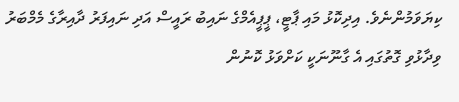ކިޔަވަމުންނެވެ. އިދިކޮޅު މައި ޕާޓީ، ޕީޕީއެމްގެ ނައިބު ރައީސް އަދި ނައިފަރު ދާއިރާގެ މެމްބަރު ވިދާޅުވި ގޮތުގައި އެ ގާނޫނަކީ ކަށްވަޅު ކޮނުން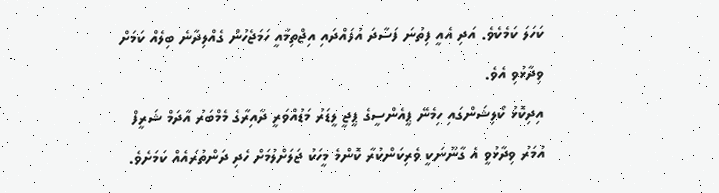ކަހަލަ ކަމެކެވެ. އަދި އެއީ ފިތުނަ ފަސާދަ އުފައްދައި އިޖްތިމާއީ ހަމަޖެހުން ގެއްލިދާނެ ބިލެއް ކަމަށް ވިދާޅުވި އެވެ.
އިދިކޮޅު ކޯލިޝަންގައި ހިމެނޭ ޕީއެންސީގެ ޕީޖީ ލީޑަރު މަޑުއްވަރީ ދާއިރާގެ މެމްބަރު އާދަމް ޝަރީފް އުމަރު ވިދާޅުވީ އެ ގާނޫނަކީ ވެރިކަންކުރާ ކޮންމެ މީހަކު ޖަލަށްލުމަށް ހެދި ދަންތުރައެއް ކަމަށެވެ.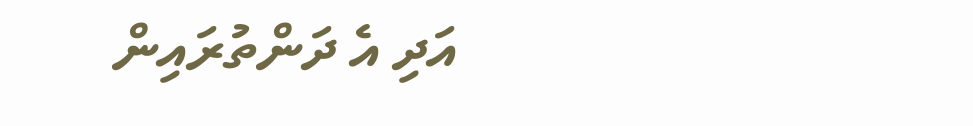އަދި އެ ދަންތުރައިން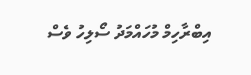އިބްރާހިމް މުހައްމަދު ސޯލިހު ވެސް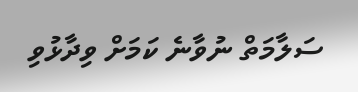ސަލާމަތް ނުވާނެ ކަމަށް ވިދާޅުވި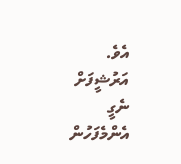އެވެ.
އަރުޝީފަށް ނެގީ
އެންމެފަހުން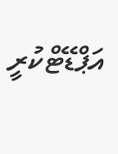އަޕްޑޭޓްކުރީ